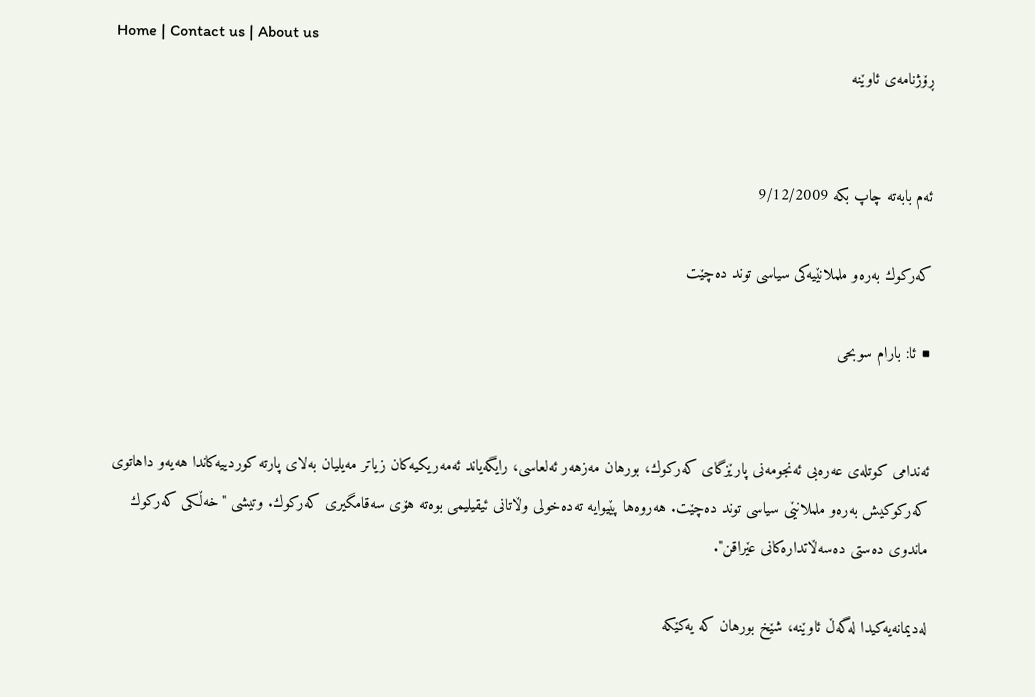Home | Contact us | About us
ڕۆژنامه‌ی ئاوێنه‌


ئه‌م بابه‌ته‌ چاپ بکه‌ 9/12/2009

كه‌ركوك به‌ره‌‌و ململانێیه‌كی‌ سیاسی‌ توند ده‌چێت

■ ئا: بارام سوبحی‌


ئه‌ندامی‌ كوتله‌ی‌ عه‌ره‌بی‌ ئه‌نجومه‌نی‌ پارێزگای‌ كه‌ركوك، بورهان مه‌زهه‌ر ئه‌لعاسی‌، رایگه‌یاند ئەمەریکیه‌كان زیاتر مه‌یلیان به‌لای‌ پارته‌ كوردییه‌كاندا هه‌یه‌‌و داهاتوی‌ كه‌ركوكیش به‌ره‌و ململانێی‌ سیاسی‌ توند ده‌چێت. هه‌روه‌ها پێیوایه‌ ته‌ده‌خولی‌ وڵاتانی‌ ئیقیلیمی‌ بوه‌ته‌ هۆی‌ سه‌قامگیری‌ كه‌ركوك. وتیشی‌ "خه‌ڵكی‌ كه‌ركوك ماندوی‌ ده‌ستی‌ ده‌سه‌ڵاتداره‌كانی‌ عێراقن".

له‌دیمانه‌یه‌كیدا له‌گه‌ڵ ئاوێنه‌، شێخ بورهان كه‌ یه‌كێكه‌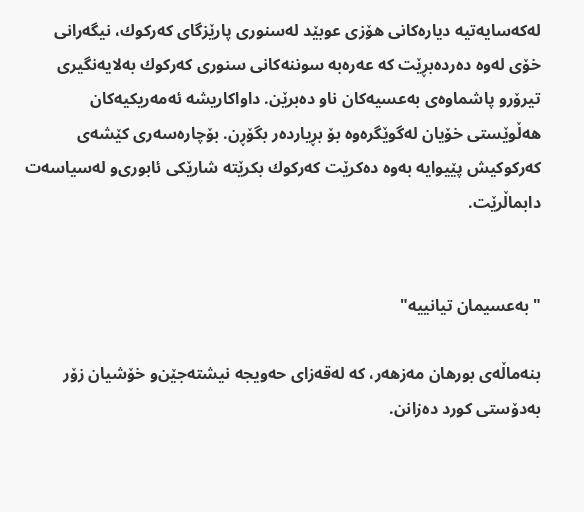له‌كه‌سایه‌تیه‌ دیاره‌كانی‌ هۆزی‌ عوبێد له‌سنوری‌ پارێزگای‌ كه‌ركوك، نیگه‌رانی‌ خۆی‌ له‌وه‌ ده‌رده‌بڕێت كه‌ عه‌ره‌به‌ سوننه‌كانی‌ سنوری‌ كه‌ركوك به‌لایه‌نگیری‌ تیرۆرو پاشماوه‌ی‌ به‌عسیه‌كان ناو ده‌برێن. داواكاریشه‌ ئەمەریکیه‌كان هه‌ڵوێستی‌ خۆیان له‌گوێگره‌وه‌ بۆ بڕیارده‌ر بگۆڕن. بۆچاره‌سه‌ری‌ كێشه‌ی‌ كه‌ركوكیش پێیوایه‌ به‌وه‌ ده‌كرێت كه‌ركوك بكرێته‌ شارێكی‌ ئابوری‌‌و له‌سیاسه‌ت دابماڵرێت.


"به‌عسیمان تیانییه‌"

بنه‌ماڵه‌ی‌ بورهان مه‌زهه‌ر، كه‌ له‌قه‌زای‌ حه‌ویجه‌ نیشته‌جێن‌و خۆشیان زۆر به‌دۆستی‌ كورد ده‌زانن.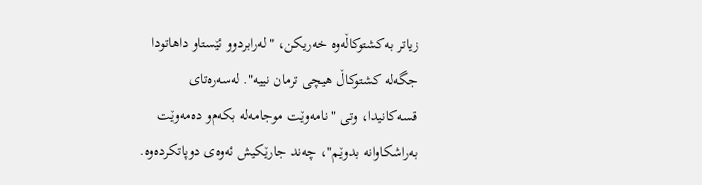زیاتر به‌كشتوكاڵه‌وه‌ خه‌ریكن، "له‌رابردوو ئێستاو داهاتودا جگه‌له‌ كشتوكاڵ هیچی‌ ترمان نییه‌". له‌سه‌ره‌تای‌ قسه‌كانیدا، وتی‌ "نامه‌وێت موجامه‌له‌ بكه‌م‌و ده‌مه‌وێت به‌راشكاوانه‌ بدوێم"، چه‌ند جارێكیش ئه‌وه‌ی‌ دوپاتكرده‌وه‌.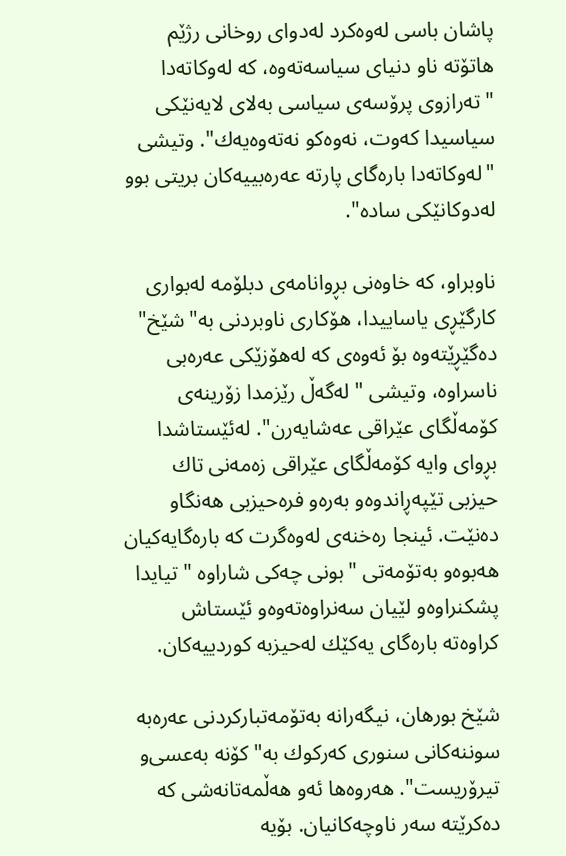پاشان باسی‌ له‌وه‌كرد له‌دوای‌ روخانی‌ رژێم هاتۆته‌ ناو دنیای‌ سیاسه‌ته‌وه‌، كه‌ له‌وكاته‌دا "ته‌رازوی‌ پرۆسه‌ی‌ سیاسی‌ به‌لای‌ لایه‌نێكی‌ سیاسیدا كه‌وت، نه‌وه‌كو نه‌ته‌وه‌یه‌ك". وتیشی‌ "له‌وكاته‌دا باره‌گای‌ پارته‌ عه‌ره‌بییه‌كان بریتی بوو له‌دوكانێكی‌ ساده‌".

ناوبراو، كه‌ خاوه‌نی‌ بڕوانامه‌ی‌ دبلۆمه‌ له‌بواری‌ كارگێڕی‌ یاساییدا، هۆكاری‌ ناوبردنی‌ به‌"شێخ" ده‌گێڕێته‌وه‌ بۆ ئه‌وه‌ی‌ كه‌ له‌هۆزێكی‌ عه‌ره‌بی‌ ناسراوه‌، وتیشی‌ "له‌گه‌ڵ رێزمدا زۆرینه‌ی‌ كۆمه‌ڵگای‌ عێراقی‌ عه‌شایه‌رن". له‌ئێستاشدا بڕوای‌ وایه‌ كۆمه‌ڵگای‌ عێراقی‌ زه‌مه‌نی‌ تاك حیزبی‌ تێپه‌ڕاندوه‌و به‌ره‌و فره‌حیزبی‌ هه‌نگاو ده‌نێت. ئینجا ره‌خنه‌ی‌ له‌وه‌گرت كه‌ باره‌گایه‌كیان هه‌بوه‌و به‌تۆمه‌تی‌ "بونی‌ چه‌كی‌ شاراوه ‌"تیایدا پشكنراوه‌و لێیان سه‌نراوه‌ته‌وه‌و ئێستاش كراوه‌ته‌ باره‌گای‌ یه‌كێك له‌حیزبه‌ كوردییه‌كان.

شێخ بورهان، نیگه‌رانه‌ به‌تۆمه‌تباركردنی‌ عه‌ره‌به‌ سوننه‌كانی‌ سنوری‌ كه‌ركوك به‌"كۆنه‌ به‌عسی‌‌و تیرۆریست". هه‌روه‌ها ئه‌و هه‌ڵمه‌تانه‌شی‌ كه‌ ده‌كرێته‌ سه‌ر ناوچه‌كانیان. بۆیه‌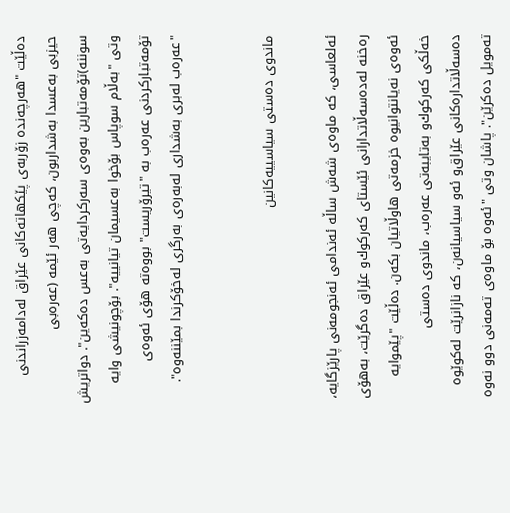ده‌ڵێت "هه‌رچه‌نده‌ زۆربه‌ی‌ پێكهاته‌كانی‌ عێراق له‌دامه‌زراندنی‌ حیزبی‌ به‌عسدا به‌شداربون، كه‌چی‌ هه‌ر ئێمه‌ (عه‌ره‌بی‌ سوننه‌)تۆمه‌تبارین به‌وه‌ی سه‌ركردایه‌تی‌ به‌عس ده‌كه‌ین". دواتریش وتی‌ "به‌ڵام سوپاس بۆخوا به‌عسیمان تیانییه‌". بۆچونیشی‌ وایه‌ تۆمه‌تباركردنی‌ عه‌ره‌ب به‌ "تیرۆریست" بووه‌ته‌ هۆی‌ ئه‌وه‌ی‌ "عه‌ره‌ب له‌بری‌ به‌شداری‌ له‌به‌ره‌ی‌ به‌رگری‌ له‌خۆكرندا بمێننه‌وه‌".


ماندوی‌ ده‌ستی‌ سیاسییه‌كانین

ئه‌لعاسی‌، كه‌ ماوه‌ی‌ شه‌ش ساڵه‌ ئه‌ندامی‌ ئه‌نجومه‌نی‌ پارێزگایه‌، ره‌خنه‌ له‌ده‌سه‌ڵاتدارانی‌ ئێستای‌ كه‌ركوك‌و عێراق ده‌گرێت، به‌هۆی‌ ئه‌وه‌ی‌ نه‌یانتوانیوه‌ خزمه‌تی‌ هاوڵاتیان بكه‌ن. ده‌ڵێت "پێموایه‌ خه‌ڵكی‌ كه‌ركوك‌و به‌تایبه‌تی‌ عه‌ره‌ب، ماندوی‌ ده‌ستی‌ ده‌سه‌ڵاتداره‌كانی‌ عێراق‌و ئه‌و سیاسیانه‌ن، كه‌ نازانرێت له‌كوێوه‌ ته‌مویل ده‌كرێن". پاشان وتی‌ "ئه‌وه‌ بۆ ماوه‌ی‌ ته‌مه‌نی‌ دوو نه‌وه‌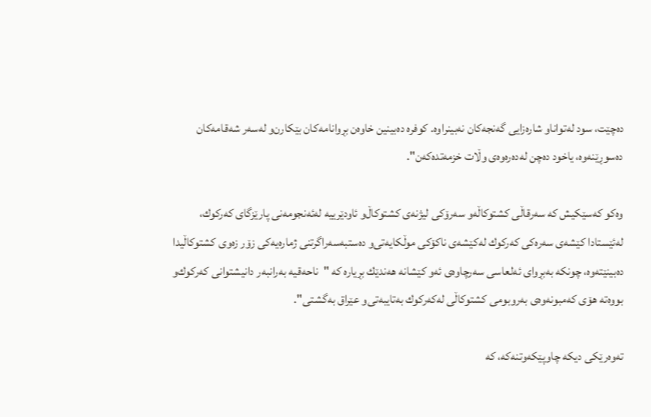ده‌چێت، سود له‌تواناو شاره‌زایی‌ گه‌نجه‌كان نه‌بینراوه‌. كوفره‌ ده‌بینین خاوه‌ن بڕوانامه‌كان بێكارن‌و له‌سه‌ر شه‌قامه‌كان ده‌سوڕێنه‌وه‌، یاخود ده‌چن له‌ده‌ره‌وه‌ی‌ وڵات خزمه‌تده‌كه‌ن".

وه‌كو كه‌سێكیش كه‌ سه‌رقاڵی‌ كشتوكاڵه‌و سه‌رۆكی‌ لیژنه‌ی‌ كشتوكاڵ‌و ئاودێرییه‌ له‌ئه‌نجومه‌نی‌ پارێزگای‌ كه‌ركوك، له‌ئێستادا كێشه‌ی‌ سه‌ره‌كی‌ كه‌ركوك له‌كێشه‌ی‌ ناكۆكی‌ موڵكایه‌تی‌‌و ده‌ستبه‌سه‌راگرتنی‌ ژماره‌یه‌كی‌ زۆر زه‌وی‌ كشتوكاڵیدا ده‌بینێته‌وه‌، چونكه‌ به‌بڕوای‌ ئه‌لعاسی‌ سه‌رچاوه‌ی‌ ئه‌و كێشانه‌ هه‌ندێك بڕیاره‌ كه‌ "ناحه‌قیه‌ به‌رانبه‌ر دانیشتوانی‌ كه‌ركوك‌و بووه‌ته‌ هۆی‌ كه‌مبونه‌وه‌ی‌ به‌روبومی‌ كشتوكاڵی‌ له‌كه‌ركوك به‌تایبه‌تی‌‌و عێراق به‌گشتی‌".

ته‌وه‌رێكی‌ دیكه‌ چاوپێكه‌وتنه‌كه‌، كه‌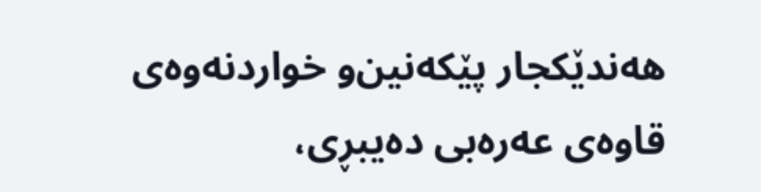هه‌ندێكجار پێكه‌نین‌و خواردنه‌وه‌ی‌ قاوه‌ی‌ عه‌ره‌بی‌ ده‌یبڕی‌،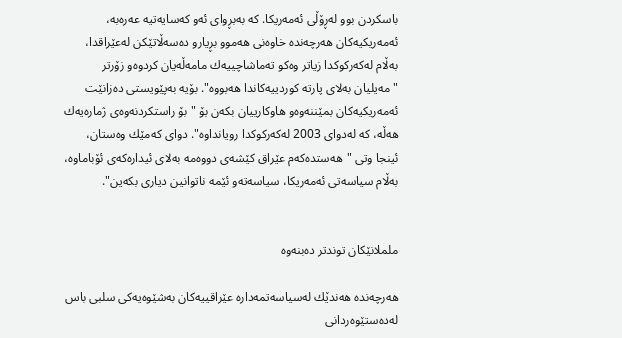باسكردن بوو لەڕۆڵی‌ ئەمەریکا. كه‌ به‌بڕوای‌ ئه‌و كه‌سایه‌تیه‌ عه‌ره‌به‌، ئەمەریکیه‌كان هه‌رچه‌نده‌ خاوه‌نی‌ هه‌موو بڕیارو ده‌سه‌ڵاتێكن له‌عێراقدا، به‌ڵام له‌كه‌ركوكدا زیاتر وه‌كو ته‌ماشاچییه‌ك مامه‌ڵه‌یان كردوه‌و زۆرتر "مه‌یلیان به‌لای‌ پارته‌ كوردییه‌كاندا هه‌بووه‌". بۆیه‌ به‌پێویستی‌ ده‌زانێت ئەمەریکیه‌كان بمێننه‌وه‌و هاوكارییان بكه‌ن بۆ "بۆ راستكردنه‌وه‌ی‌ ژماره‌یه‌ك هه‌ڵه‌، كه‌ له‌دوای‌ 2003 له‌كه‌ركوكدا رویانداوه‌". دوای‌ كه‌مێك وه‌ستان، ئینجا وتی‌ "هه‌ستده‌كه‌م عێراق كێشه‌ی‌ دووه‌مه‌ به‌لای‌ ئیداره‌كه‌ی‌ ئۆباماوه‌، به‌ڵام سیاسه‌تی‌ ئەمەریکا، سیاسه‌ته‌و ئێمه‌ ناتوانین دیاری‌ بكه‌ین".


ململانێكان توندتر ده‌بنه‌وه‌

هه‌رچه‌نده‌ هه‌ندێك له‌سیاسه‌تمه‌داره‌ عێراقییه‌كان به‌شێوه‌یه‌كی‌ سلبی‌ باس له‌ده‌ستێوه‌ردانی‌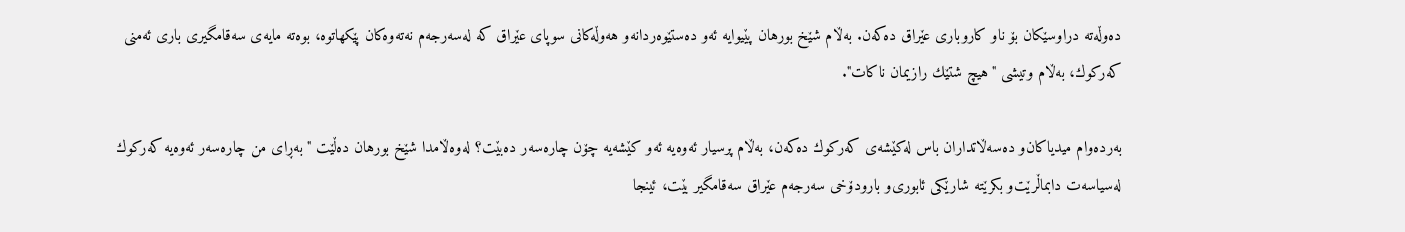ده‌وڵه‌ته‌ دراوسێكان بۆ ناو كاروباری‌ عێراق ده‌كه‌ن. به‌ڵام شێخ بورهان پێیوایه‌ ئه‌و ده‌ستێوه‌ردانه‌و هه‌وڵه‌كانی‌ سوپای‌ عێراق كه‌ له‌سه‌رجه‌م نه‌ته‌وه‌كان پێكهاتوه‌، بوه‌ته‌ مایه‌ی‌ سه‌قامگیری‌ باری‌ ئه‌منی‌ كه‌ركوك، به‌ڵام وتیشی‌ "هیچ شتێك رازیمان ناكات".

به‌رده‌وام میدیاكان‌و ده‌سه‌ڵاتداران باس له‌كێشه‌ی‌ كه‌ركوك ده‌كه‌ن، به‌ڵام پرسیار ئه‌وه‌یه‌ ئه‌و كێشه‌یه‌ چۆن چاره‌سه‌ر ده‌بێت؟ له‌وه‌ڵامدا شێخ بورهان ده‌ڵێت "به‌ڕای‌ من چاره‌سه‌ر ئه‌وه‌یه‌ كه‌ركوك له‌سیاسه‌ت دابماڵرێت‌و بكرێته‌ شارێكی‌ ئابوری‌‌و بارودۆخی‌ سه‌رجه‌م عێراق سه‌قامگیر بێت، ئینجا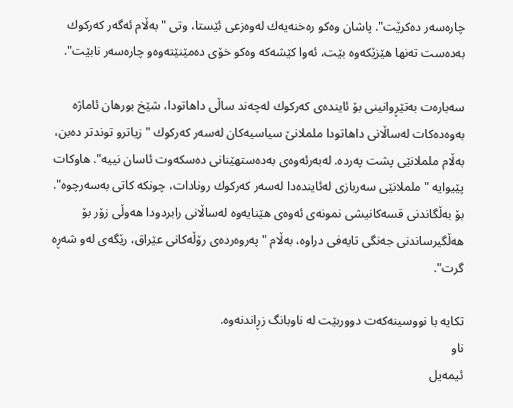چاره‌سه‌ر ده‌كرێت". پاشان وه‌كو ره‌خنه‌یه‌ك له‌وه‌زعی‌ ئێستا، وتی‌ "به‌ڵام ئه‌گه‌ر كه‌ركوك به‌ده‌ست ته‌نها هێزێكه‌وه‌ بێت، ئه‌وا كێشه‌كه‌ وه‌كو خۆی‌ ده‌مێنێته‌وه‌و چاره‌سه‌ر نابێت".

سه‌باره‌ت به‌تێڕوانینی‌ بۆ ئاینده‌ی‌ كه‌ركوك له‌چه‌ند ساڵی‌ داهاتودا، شێخ بورهان ئاماژه‌ به‌وه‌ده‌كات له‌ساڵانی‌ داهاتودا ململانێ سیاسیه‌كان له‌سه‌ر كه‌ركوك "زیاترو توندتر ده‌بن، به‌ڵام ململانێی‌ پشت په‌رده‌. له‌به‌رئه‌وه‌ی‌ به‌ده‌ستهێنانی‌ ده‌سكه‌وت ئاسان نییه‌". هاوكات پێیوایه‌ "ململانێی‌ سه‌ربازی‌ له‌ئاینده‌دا له‌سه‌ر كه‌ركوك رونادات، چونكه‌ كاتی‌ به‌سه‌رچوه‌". بۆ به‌ڵگاندنی‌ قسه‌كانیشی‌ نمونه‌ی‌ ئه‌وه‌ی‌ هێنایه‌وه‌ له‌ساڵانی‌ رابردودا هه‌وڵی‌ زۆر بۆ هه‌ڵگیرساندنی‌ جه‌نگی‌ تایه‌فی‌ دراوه‌، به‌ڵام "په‌روه‌رده‌ی‌ رۆڵه‌كانی‌ عێراق، رێگه‌ی‌ له‌و شه‌ڕه‌ گرت".

تکایە با نووسینەکەت دووربێت لە ناوبانگ زڕاندنەوە.
ناو
ئیمه‌یل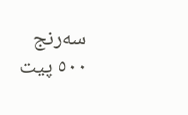سه‌رنج
٥٠٠ پیت